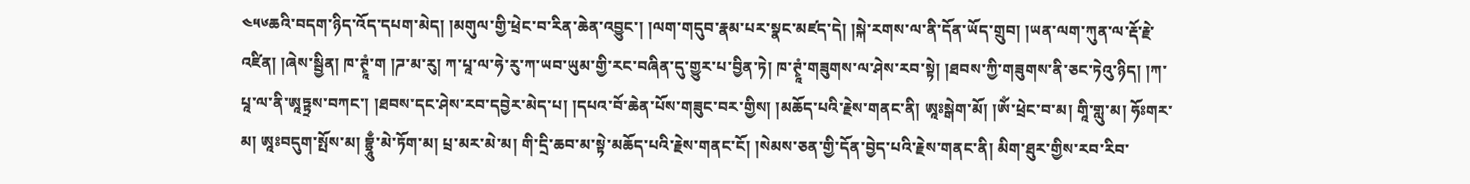༤༥༦ཆའི་བདག་ཉིད་འོད་དཔག་མེད། །མགུལ་གྱི་ཕྲེང་བ་རིན་ཆེན་འབྱུང་། །ལག་གདུབ་རྣམ་པར་སྣང་མཛད་དེ། །སྐེ་རགས་ལ་ནི་དོན་ཡོད་གྲུབ། །ཡན་ལག་ཀུན་ལ་རྡོ་རྗེ་འཛིན། །ཞེས་སྦྱིན། ཁ་ཊྭཱཾ་ག །ཌ་མ་རུ། ཀ་པཱ་ལ་ཧེ་རུ་ཀ་ཡབ་ཡུམ་གྱི་རང་བཞིན་དུ་གྱུར་པ་བྱིན་ཏེ། ཁ་ཊྭཱཾ་གཟུགས་ལ་ཤེས་རབ་སྟེ། །ཐབས་ཀྱི་གཟུགས་ནི་ཅང་ཏེའུ་ཉིད། །ཀ་པཱ་ལ་ནི་ཨཱཏྟྲས་བཀང་། །ཐབས་དང་ཤེས་རབ་དབྱེར་མེད་པ། །དཔའ་བོ་ཆེན་པོས་གཟུང་བར་གྱིས། །མཆོད་པའི་རྗེས་གནང་ནི། ཨཱཿསྒེག་མོ། །ༀ་ཕྲེང་བ་མ། གཱི་གླུ་མ། ཧོཿགར་མ། ཨཱཿབདུག་སྤོས་མ། བྷྲཱུྃ་མེ་ཏོག་མ། པྲ་མར་མེ་མ། གི་དྲི་ཆབ་མ་སྟེ་མཆོད་པའི་རྗེས་གནང་ངོ། །སེམས་ཅན་གྱི་དོན་བྱེད་པའི་རྗེས་གནང་ནི། མིག་ཐུར་གྱིས་རབ་རིབ་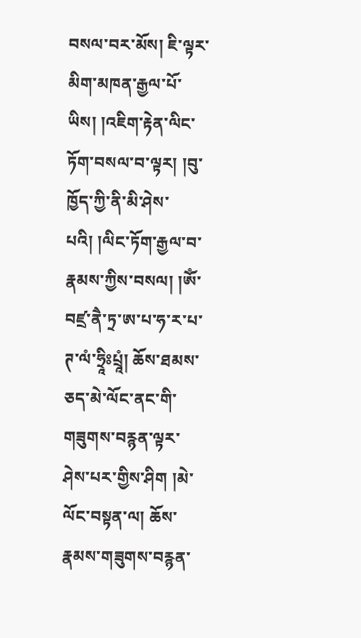བསལ་བར་མོས། ཇི་ལྟར་མིག་མཁན་རྒྱལ་པོ་ཡིས། །འཇིག་རྟེན་ལིང་ཏོག་བསལ་བ་ལྟར། །བུ་ཁྱོད་ཀྱི་ནི་མི་ཤེས་པའི། །ལིང་ཏོག་རྒྱལ་བ་རྣམས་ཀྱིས་བསལ། །ༀ་བཛྲ་ནཻ་ཏྲ་ཨ་པ་ཧ་ར་པ་ཊ་ལཾ་ཧྲཱིཿཔྲཱཾ། ཆོས་ཐམས་ཅད་མེ་ལོང་ནང་གི་གཟུགས་བརྙན་ལྟར་ཤེས་པར་གྱིས་ཤིག །མེ་ལོང་བསྟན་ལ། ཆོས་རྣམས་གཟུགས་བརྙན་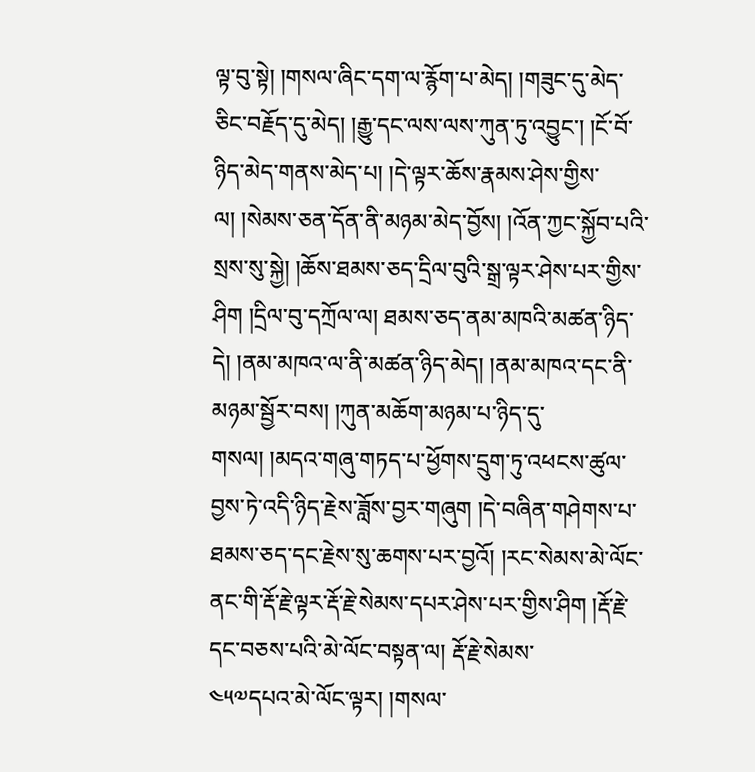ལྟ་བུ་སྟེ། །གསལ་ཞིང་དག་ལ་རྙོག་པ་མེད། །གཟུང་དུ་མེད་ཅིང་བརྗོད་དུ་མེད། །རྒྱུ་དང་ལས་ལས་ཀུན་ཏུ་འབྱུང་། །ངོ་བོ་ཉིད་མེད་གནས་མེད་པ། །དེ་ལྟར་ཆོས་རྣམས་ཤེས་གྱིས་ལ། །སེམས་ཅན་དོན་ནི་མཉམ་མེད་བྱོས། །འོན་ཀྱང་སྐྱོབ་པའི་སྲས་སུ་སྐྱེ། །ཆོས་ཐམས་ཅད་དྲིལ་བུའི་སྒྲ་ལྟར་ཤེས་པར་གྱིས་ཤིག །དྲིལ་བུ་དཀྲོལ་ལ། ཐམས་ཅད་ནམ་མཁའི་མཚན་ཉིད་དེ། །ནམ་མཁའ་ལ་ནི་མཚན་ཉིད་མེད། །ནམ་མཁའ་དང་ནི་མཉམ་སྦྱོར་བས། །ཀུན་མཆོག་མཉམ་པ་ཉིད་དུ་གསལ། །མདའ་གཞུ་གཏད་པ་ཕྱོགས་དྲུག་ཏུ་འཕངས་ཚུལ་བྱས་ཏེ་འདི་ཉིད་རྗེས་ཟློས་བྱར་གཞུག །དེ་བཞིན་གཤེགས་པ་ཐམས་ཅད་དང་རྗེས་སུ་ཆགས་པར་བྱའོ། །རང་སེམས་མེ་ལོང་ནང་གི་རྡོ་རྗེ་ལྟར་རྡོ་རྗེ་སེམས་དཔར་ཤེས་པར་གྱིས་ཤིག །རྡོ་རྗེ་དང་བཅས་པའི་མེ་ལོང་བསྟན་ལ། རྡོ་རྗེ་སེམས་
༤༥༧དཔའ་མེ་ལོང་ལྟར། །གསལ་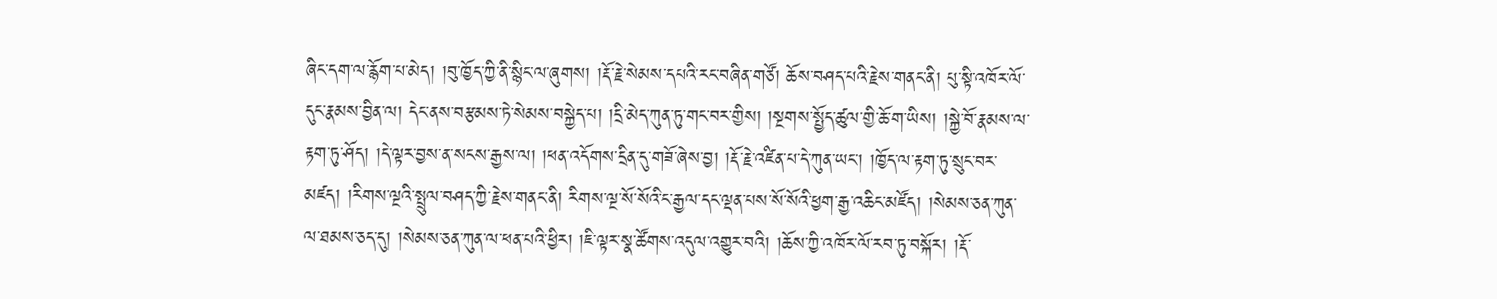ཞིང་དག་ལ་རྙོག་པ་མེད། །བུ་ཁྱོད་ཀྱི་ནི་སྙིང་ལ་ཞུགས། །རྡོ་རྗེ་སེམས་དཔའི་རང་བཞིན་གཙོ། ཆོས་བཤད་པའི་རྗེས་གནང་ནི། པུ་སྟི་འཁོར་ལོ་དུང་རྣམས་བྱིན་ལ། དེང་ནས་བརྩམས་ཏེ་སེམས་བསྐྱེད་པ། །དྲི་མེད་ཀུན་ཏུ་གང་བར་གྱིས། །སྔགས་སྤྱོད་ཚུལ་གྱི་ཆོ་ག་ཡིས། །སྐྱེ་བོ་རྣམས་ལ་རྟག་ཏུ་ཤོད། །དེ་ལྟར་བྱས་ན་སངས་རྒྱས་ལ། །ཕན་འདོགས་དྲིན་དུ་གཟོ་ཞེས་བྱ། །རྡོ་རྗེ་འཛིན་པ་དེ་ཀུན་ཡང་། །ཁྱོད་ལ་རྟག་ཏུ་སྲུང་བར་མཛད། །རིགས་ལྔའི་སྤྲུལ་བཤད་ཀྱི་རྗེས་གནང་ནི། རིགས་ལྔ་སོ་སོའི་ང་རྒྱལ་དང་ལྡན་པས་སོ་སོའི་ཕྱག་རྒྱ་འཆིང་མཛོད། །སེམས་ཅན་ཀུན་ལ་ཐམས་ཅད་དུ། །སེམས་ཅན་ཀུན་ལ་ཕན་པའི་ཕྱིར། །ཇི་ལྟར་སྣ་ཚོགས་འདུལ་འགྱུར་བའི། །ཆོས་ཀྱི་འཁོར་ལོ་རབ་ཏུ་བསྐོར། །རྡོ་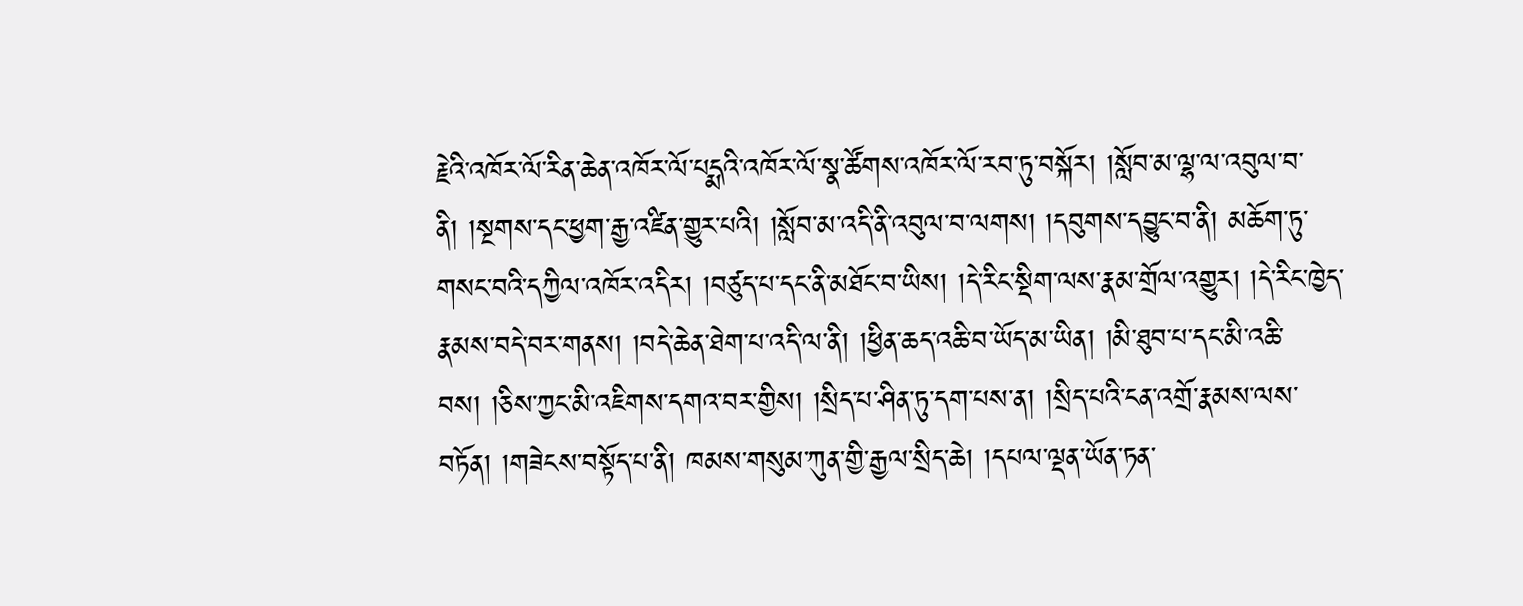རྗེའི་འཁོར་ལོ་རིན་ཆེན་འཁོར་ལོ་པདྨའི་འཁོར་ལོ་སྣ་ཚོགས་འཁོར་ལོ་རབ་ཏུ་བསྐོར། །སློབ་མ་ལྷ་ལ་འབུལ་བ་ནི། །སྔགས་དང་ཕྱག་རྒྱ་འཛིན་གྱུར་པའི། །སློབ་མ་འདི་ནི་འབུལ་བ་ལགས། །དབུགས་དབྱུང་བ་ནི། མཆོག་ཏུ་གསང་བའི་དཀྱིལ་འཁོར་འདིར། །བཙུད་པ་དང་ནི་མཐོང་བ་ཡིས། །དེ་རིང་སྡིག་ལས་རྣམ་གྲོལ་འགྱུར། །དེ་རིང་ཁྱེད་རྣམས་བདེ་བར་གནས། །བདེ་ཆེན་ཐེག་པ་འདི་ལ་ནི། །ཕྱིན་ཆད་འཆི་བ་ཡོད་མ་ཡིན། །མི་ཐུབ་པ་དང་མི་འཆི་བས། །ཅིས་ཀྱང་མི་འཇིགས་དགའ་བར་གྱིས། །སྲིད་པ་ཤིན་ཏུ་དག་པས་ན། །སྲིད་པའི་ངན་འགྲོ་རྣམས་ལས་བཏོན། །གཟེངས་བསྟོད་པ་ནི། ཁམས་གསུམ་ཀུན་གྱི་རྒྱལ་སྲིད་ཆེ། །དཔལ་ལྡན་ཡོན་ཏན་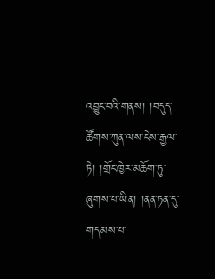འབྱུང་བའི་གནས། །བདུད་ཚོགས་ཀུན་ལས་ངེས་རྒྱལ་ཏེ། །གྲོང་ཁྱེར་མཆོག་ཏུ་ཞུགས་པ་ཡིན། །ནན་ཏན་དུ་གདམས་པ་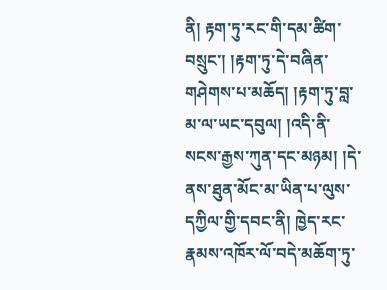ནི། རྟག་ཏུ་རང་གི་དམ་ཚིག་བསྲུང་། །རྟག་ཏུ་དེ་བཞིན་གཤེགས་པ་མཆོད། །རྟག་ཏུ་བླ་མ་ལ་ཡང་དབུལ། །འདི་ནི་སངས་རྒྱས་ཀུན་དང་མཉམ། །དེ་ནས་ཐུན་མོང་མ་ཡིན་པ་ལུས་དཀྱིལ་གྱི་དབང་ནི། ཁྱེད་རང་རྣམས་འཁོར་ལོ་བདེ་མཆོག་ཏུ་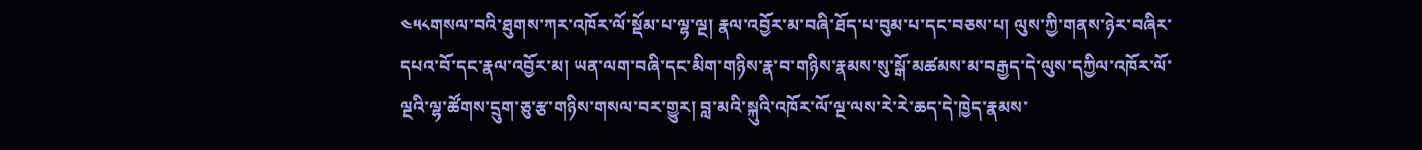༤༥༨གསལ་བའི་ཐུགས་ཀར་འཁོར་ལོ་སྡོམ་པ་ལྷ་ལྔ། རྣལ་འབྱོར་མ་བཞི་ཐོད་པ་བུམ་པ་དང་བཅས་པ། ལུས་ཀྱི་གནས་ཉེར་བཞིར་དཔའ་བོ་དང་རྣལ་འབྱོར་མ། ཡན་ལག་བཞི་དང་མིག་གཉིས་རྣ་བ་གཉིས་རྣམས་སུ་སྒོ་མཚམས་མ་བརྒྱད་དེ་ལུས་དཀྱིལ་འཁོར་ལོ་ལྔའི་ལྷ་ཚོགས་དྲུག་ཅུ་རྩ་གཉིས་གསལ་བར་གྱུར། བླ་མའི་སྐུའི་འཁོར་ལོ་ལྔ་ལས་རེ་རེ་ཆད་དེ་ཁྱེད་རྣམས་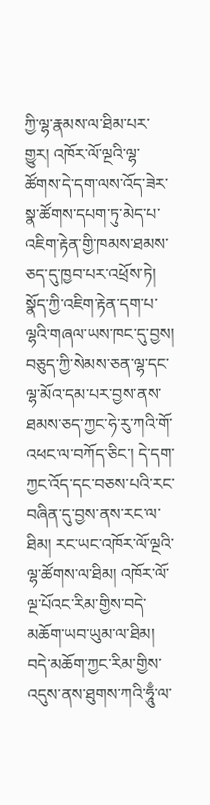ཀྱི་ལྷ་རྣམས་ལ་ཐིམ་པར་གྱུར། འཁོར་ལོ་ལྔའི་ལྷ་ཚོགས་དེ་དག་ལས་འོད་ཟེར་སྣ་ཚོགས་དཔག་ཏུ་མེད་པ་འཇིག་རྟེན་གྱི་ཁམས་ཐམས་ཅད་དུ་ཁྱབ་པར་འཕྲོས་ཏེ། སྣོད་ཀྱི་འཇིག་རྟེན་དག་པ་ལྷའི་གཞལ་ཡས་ཁང་དུ་བྱས། བཅུད་ཀྱི་སེམས་ཅན་ལྷ་དང་ལྷ་མོའ་དམ་པར་བྱས་ནས་ཐམས་ཅད་ཀྱང་ཧེ་རུ་ཀའི་གོ་འཕང་ལ་བཀོད་ཅིང་། དེ་དག་ཀྱང་འོད་དང་བཅས་པའི་རང་བཞིན་དུ་བྱས་ནས་རང་ལ་ཐིམ། རང་ཡང་འཁོར་ལོ་ལྔའི་ལྷ་ཚོགས་ལ་ཐིམ། འཁོར་ལོ་ལྔ་པོའང་རིམ་གྱིས་བདེ་མཆོག་ཡབ་ཡུམ་ལ་ཐིམ། བདེ་མཆོག་ཀྱང་རིམ་གྱིས་འདུས་ནས་ཐུགས་ཀའི་ཧཱུྃ་ལ་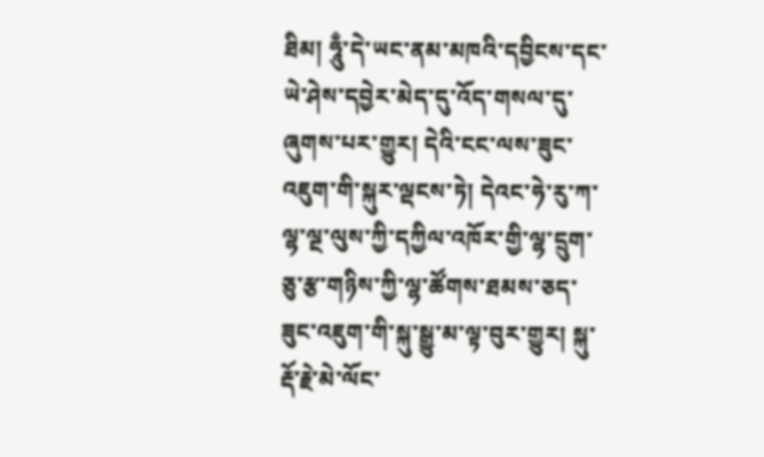ཐིམ། ཧཱུྃ་དེ་ཡང་ནམ་མཁའི་དབྱིངས་དང་ཡེ་ཤེས་དབྱེར་མེད་དུ་འོད་གསལ་དུ་ཞུགས་པར་གྱུར། དེའི་ངང་ལས་ཟུང་འཇུག་གི་སྐུར་ལྡངས་ཏེ། དེའང་ཧེ་རུ་ཀ་ལྷ་ལྔ་ལུས་ཀྱི་དཀྱིལ་འཁོར་གྱི་ལྷ་དྲུག་ཅུ་རྩ་གཉིས་ཀྱི་ལྷ་ཚོགས་ཐམས་ཅད་ཟུང་འཇུག་གི་སྐུ་སྒྱུ་མ་ལྟ་བུར་གྱུར། སྐུ་རྡོ་རྗེ་མེ་ལོང་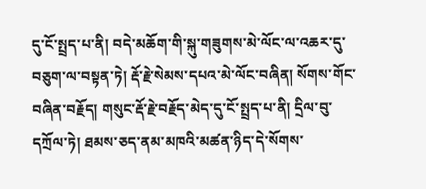དུ་ངོ་སྤྲད་པ་ནི། བདེ་མཆོག་གི་སྐུ་གཟུགས་མེ་ལོང་ལ་འཆར་དུ་བཅུག་ལ་བསྟན་ཏེ། རྡོ་རྗེ་སེམས་དཔའ་མེ་ལོང་བཞིན། སོགས་གོང་བཞིན་བརྗོད། གསུང་རྡོ་རྗེ་བརྗོད་མེད་དུ་ངོ་སྤྲད་པ་ནི། དྲིལ་བུ་དཀྲོལ་ཏེ། ཐམས་ཅད་ནམ་མཁའི་མཚན་ཉིད་དེ་སོགས་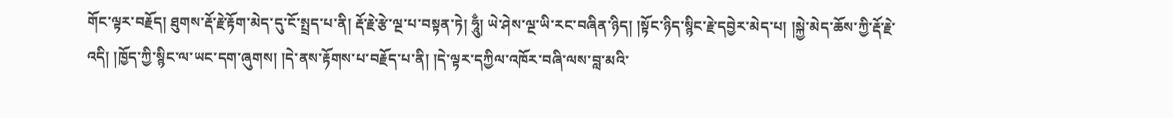གོང་ལྟར་བརྗོད། ཐུགས་རྡོ་རྗེ་རྟོག་མེད་དུ་ངོ་སྤྲད་པ་ནི། རྡོ་རྗེ་རྩེ་ལྔ་པ་བསྟན་ཏེ། ཧཱུྃ། ཡེ་ཤེས་ལྔ་ཡི་རང་བཞིན་ཉིད། །སྟོང་ཉིད་སྙིང་རྗེ་དབྱེར་མེད་པ། །སྐྱེ་མེད་ཆོས་ཀྱི་རྡོ་རྗེ་འདི། །ཁྱོད་ཀྱི་སྙིང་ལ་ཡང་དག་ཞུགས། །དེ་ནས་རྟོགས་པ་བརྗོད་པ་ནི། །དེ་ལྟར་དཀྱིལ་འཁོར་བཞི་ལས་བླ་མའི་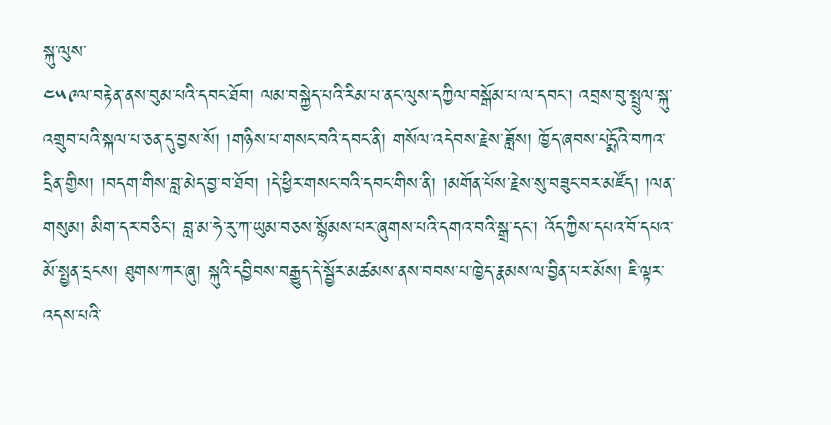སྐུ་ལུས་
༤༥༩ལ་བརྟེན་ནས་བུམ་པའི་དབང་ཐོབ། ལམ་བསྐྱེད་པའི་རིམ་པ་ནང་ལུས་དཀྱིལ་བསྒོམ་པ་ལ་དབང་། འབྲས་བུ་སྤྲུལ་སྐུ་འགྲུབ་པའི་སྐལ་པ་ཅན་དུ་བྱས་སོ། །གཉིས་པ་གསང་བའི་དབང་ནི། གསོལ་འདེབས་རྗེས་ཟློས། ཁྱོད་ཞབས་པདྨོའི་བཀའ་དྲིན་གྱིས། །བདག་གིས་བླ་མེད་བྱ་བ་ཐོབ། །དེ་ཕྱིར་གསང་བའི་དབང་གིས་ནི། །མགོན་པོས་རྗེས་སུ་བཟུང་བར་མཛོད། །ལན་གསུམ། མིག་དར་བཅིང་། བླ་མ་ཧེ་རུ་ཀ་ཡུམ་བཅས་སྙོམས་པར་ཞུགས་པའི་དགའ་བའི་སྒྲ་དང་། འོད་ཀྱིས་དཔའ་བོ་དཔའ་མོ་སྤྱན་དྲངས། ཐུགས་ཀར་ཞུ། སྐུའི་དབྱིབས་བརྒྱུད་དེ་སྦྱོར་མཚམས་ནས་བབས་པ་ཁྱེད་རྣམས་ལ་བྱིན་པར་མོས། ཇི་ལྟར་འདས་པའི་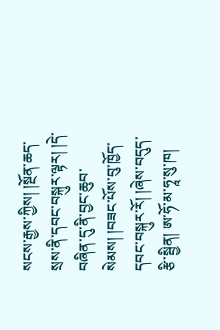སངས་རྒྱས་ཀྱིས། །སྔོན་ཆད་སྲས་ནི་དབང་བསྐུར་ལྟར། །དེ་བཞིན་དུ་ནི་བྱང་ཆུབ་སེམས། །བཟང་པོས་བུ་ཁྱོད་དབང་བསྐུར་རོ། །ཞེས་བདུད་རྩི་སྦྱིན། ཨ་ཧོ་མ་ཧཱ་སུ་ཁ།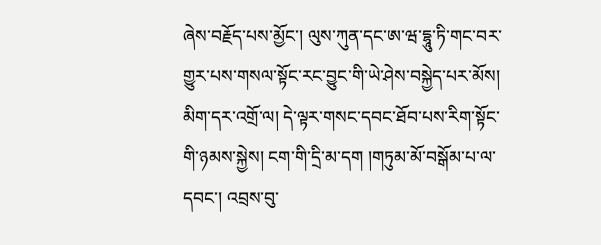ཞེས་བརྗོད་པས་མྱོང་། ལུས་ཀུན་དང་ཨ་ཝ་དྷཱུ་ཏི་གང་བར་གྱུར་པས་གསལ་སྟོང་རང་བྱུང་གི་ཡེ་ཤེས་བསྐྱེད་པར་མོས། མིག་དར་འགྲོ་ལ། དེ་ལྟར་གསང་དབང་ཐོབ་པས་རིག་སྟོང་གི་ཉམས་སྐྱེས། ངག་གི་དྲི་མ་དག །གཏུམ་མོ་བསྒོམ་པ་ལ་དབང་། འབྲས་བུ་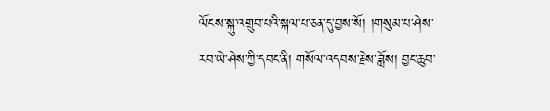ལོངས་སྐུ་འགྲུབ་པའི་སྐལ་པ་ཅན་དུ་བྱས་སོ། །གསུམ་པ་ཤེས་རབ་ཡེ་ཤེས་ཀྱི་དབང་ནི། གསོལ་འདབས་རྗེས་ཟློས། བྱང་ཆུབ་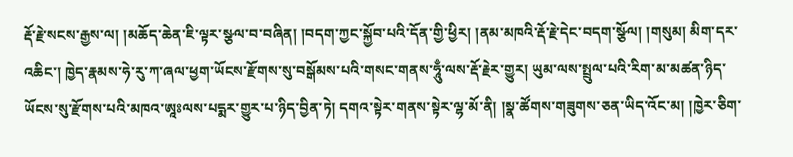རྡོ་རྗེ་སངས་རྒྱས་ལ། །མཆོད་ཆེན་ཇི་ལྟར་སྩལ་བ་བཞིན། །བདག་ཀྱང་སྐྱོབ་པའི་དོན་གྱི་ཕྱིར། །ནམ་མཁའི་རྡོ་རྗེ་དེང་བདག་སྩོལ། །གསུམ། མིག་དར་འཆིང་། ཁྱེད་རྣམས་ཧེ་རུ་ཀ་ཞལ་ཕྱག་ཡོངས་རྫོགས་སུ་བསྒོམས་པའི་གསང་གནས་ཧཱུྃ་ལས་རྡོ་རྗེར་གྱུར། ཡུམ་ལས་སྤྲུལ་པའི་རིག་མ་མཚན་ཉིད་ཡོངས་སུ་རྫོགས་པའི་མཁའ་ཨཱཿལས་པདྨར་གྱུར་པ་ཉིད་བྱིན་ཏེ། དགའ་སྟེར་གནས་སྟེར་ལྷ་མོ་ནི། །སྣ་ཚོགས་གཟུགས་ཅན་ཡིད་འོང་མ། །ཁྱེར་ཅིག་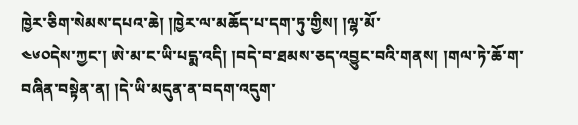ཁྱེར་ཅིག་སེམས་དཔའ་ཆེ། །ཁྱེར་ལ་མཆོད་པ་དག་ཏུ་གྱིས། །ལྷ་མོ་
༤༦༠དེས་ཀྱང་། ཨེ་མ་ང་ཡི་པདྨ་འདི། །བདེ་བ་ཐམས་ཅད་འབྱུང་བའི་གནས། །གལ་ཏེ་ཆོ་ག་བཞིན་བསྟེན་ན། །དེ་ཡི་མདུན་ན་བདག་འདུག་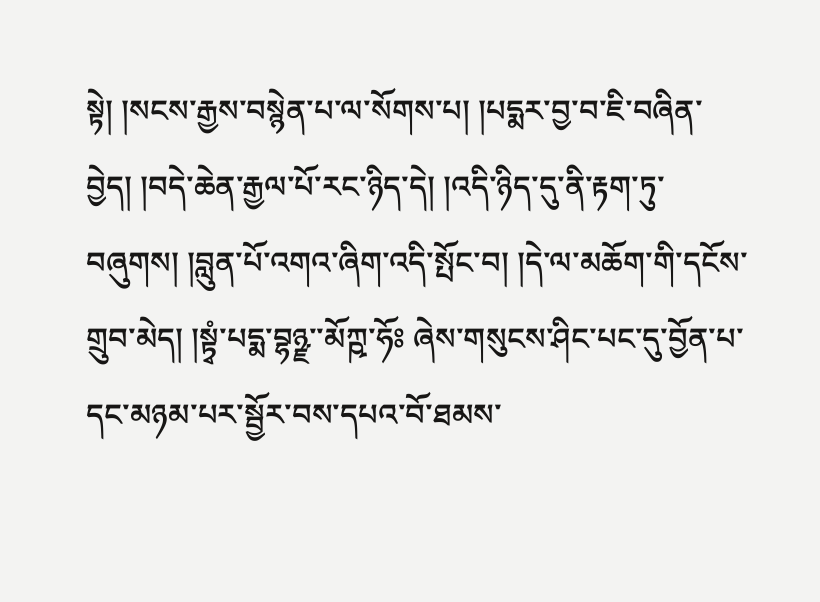སྟེ། །སངས་རྒྱས་བསྙེན་པ་ལ་སོགས་པ། །པདྨར་བྱ་བ་ཇི་བཞིན་བྱེད། །བདེ་ཆེན་རྒྱལ་པོ་རང་ཉིད་དེ། །འདི་ཉིད་དུ་ནི་རྟག་ཏུ་བཞུགས། །བླུན་པོ་འགའ་ཞིག་འདི་སྤོང་བ། །དེ་ལ་མཆོག་གི་དངོས་གྲུབ་མེད། །སྟྭཾ་པདྨ་བྷཉྫ་་མོཀྵ་ཧོཿ ཞེས་གསུངས་ཤིང་པང་དུ་བྱོན་པ་དང་མཉམ་པར་སྦྱོར་བས་དཔའ་བོ་ཐམས་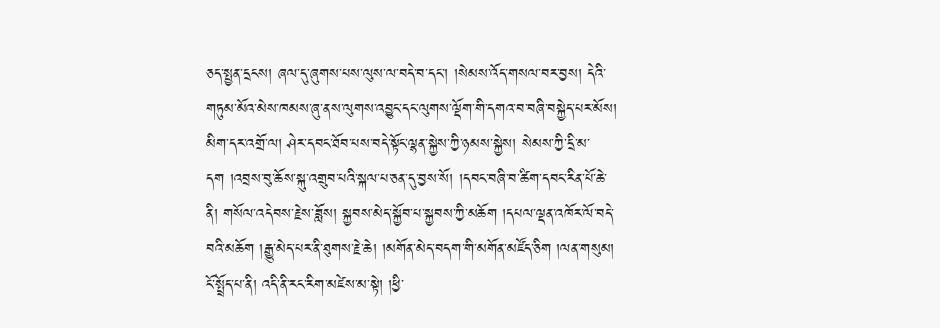ཅད་སྤྱན་དྲངས། ཞལ་དུ་ཞུགས་པས་ལུས་ལ་བདེ་བ་དང་། །སེམས་འོད་གསལ་བར་བྱས། དེའི་གཏུམ་མོའ་མེས་ཁམས་ཞུ་ནས་ལུགས་འབྱུང་དང་ལུགས་ལྡོག་གི་དགའ་བ་བཞི་བསྐྱེད་པར་མོས། མིག་དར་འགྲོ་ལ། ཤེར་དབང་ཐོབ་པས་བདེ་སྟོང་ལྷན་སྐྱེས་ཀྱི་ཉམས་སྐྱེས། སེམས་ཀྱི་དྲི་མ་དག །འབྲས་བུ་ཆོས་སྐུ་འགྲུབ་པའི་སྐལ་པ་ཅན་དུ་བྱས་སོ། །དབང་བཞི་བ་ཚིག་དབང་རིན་པོ་ཆེ་ནི། གསོལ་འདེབས་རྗེས་ཟློས། སྐྱབས་མེད་སྐྱོབ་པ་སྐྱབས་ཀྱི་མཆོག །དཔལ་ལྡན་འཁོར་ལོ་བདེ་བའི་མཆོག །རྒྱུ་མེད་པར་ནི་ཐུགས་རྗེ་ཆེ། །མགོན་མེད་བདག་གི་མགོན་མཛོད་ཅིག །ལན་གསུམ། ངོ་སྤྲོད་པ་ནི། འདི་ནི་རང་རིག་མཛེས་མ་སྟེ། །ཕྱི་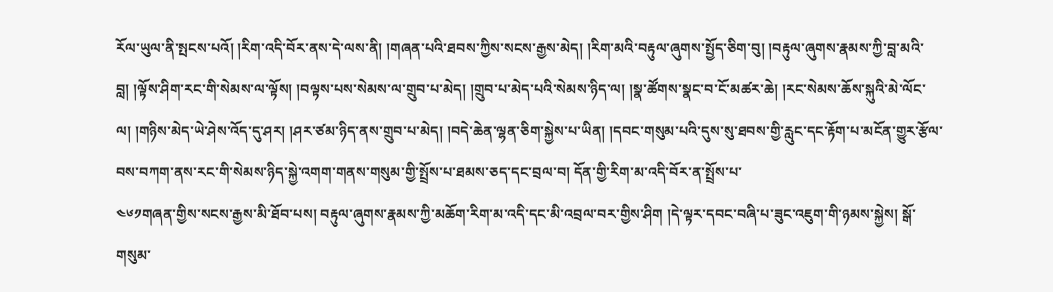རོལ་ཡུལ་ནི་སྤངས་པའོ། །རིག་འདི་བོར་ནས་དེ་ལས་ནི། །གཞན་པའི་ཐབས་ཀྱིས་སངས་རྒྱས་མེད། །རིག་མའི་བརྟུལ་ཞུགས་སྤྱོད་ཅིག་བུ། །བརྟུལ་ཞུགས་རྣམས་ཀྱི་བླ་མའི་བླ། །ལྟོས་ཤིག་རང་གི་སེམས་ལ་ལྟོས། །བལྟས་པས་སེམས་ལ་གྲུབ་པ་མེད། །གྲུབ་པ་མེད་པའི་སེམས་ཉིད་ལ། །སྣ་ཚོགས་སྣང་བ་ངོ་མཚར་ཆེ། །རང་སེམས་ཆོས་སྐུའི་མེ་ལོང་ལ། །གཉིས་མེད་ཡེ་ཤེས་འོད་དུ་ཤར། །ཤར་ཙམ་ཉིད་ནས་གྲུབ་པ་མེད། །བདེ་ཆེན་ལྷན་ཅིག་སྐྱེས་པ་ཡིན། །དབང་གསུམ་པའི་དུས་སུ་ཐབས་གྱི་རླུང་དང་རྟོག་པ་མངོན་གྱུར་རྩོལ་བས་བཀག་ནས་རང་གི་སེམས་ཉིད་སྐྱེ་འགག་གནས་གསུམ་གྱི་སྤྲོས་པ་ཐམས་ཅད་དང་བྲལ་བ། དོན་གྱི་རིག་མ་འདི་བོར་ན་སྤྲོས་པ་
༤༦༡གཞན་གྱིས་སངས་རྒྱས་མི་ཐོབ་པས། བརྟུལ་ཞུགས་རྣམས་ཀྱི་མཆོག་རིག་མ་འདི་དང་མི་འབྲལ་བར་གྱིས་ཤིག །དེ་ལྟར་དབང་བཞི་པ་ཟུང་འཇུག་གི་ཉམས་སྐྱེས། སྒོ་གསུམ་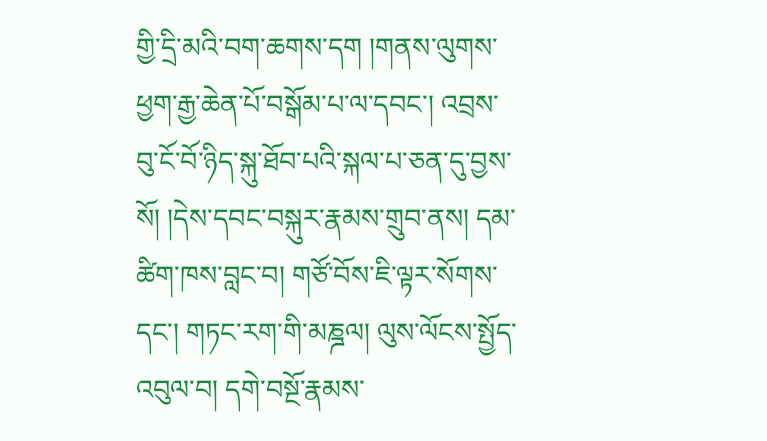གྱི་དྲི་མའི་བག་ཆགས་དག །གནས་ལུགས་ཕྱག་རྒྱ་ཆེན་པོ་བསྒོམ་པ་ལ་དབང་། འབྲས་བུ་ངོ་བོ་ཉིད་སྐུ་ཐོབ་པའི་སྐལ་པ་ཅན་དུ་བྱས་སོ། །དེས་དབང་བསྐུར་རྣམས་གྲུབ་ནས། དམ་ཚིག་ཁས་བླང་བ། གཙོ་བོས་ཇི་ལྟར་སོགས་དང་། གཏང་རག་གི་མཎྜལ། ལུས་ལོངས་སྤྱོད་འབུལ་བ། དགེ་བསྔོ་རྣམས་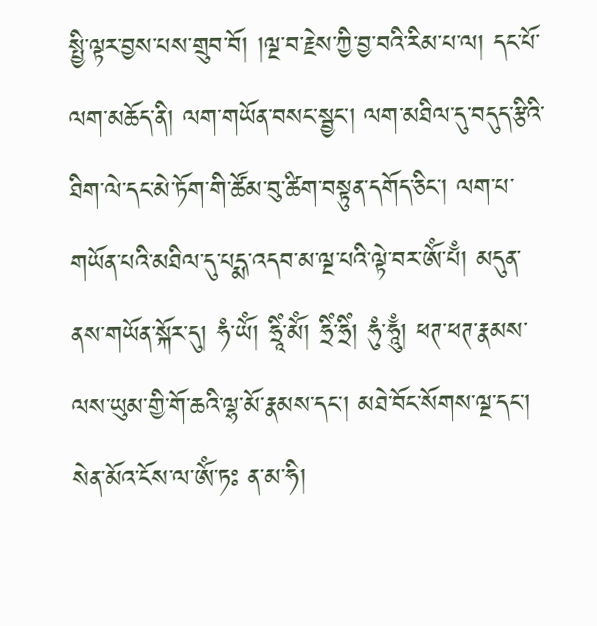སྤྱི་ལྟར་བྱས་པས་གྲུབ་བོ། །ལྔ་བ་རྗེས་ཀྱི་བྱ་བའི་རིམ་པ་ལ། དང་པོ་ལག་མཆོད་ནི། ལག་གཡོན་བསང་སྦྱང་། ལག་མཐིལ་དུ་བདུད་རྩིའི་ཐིག་ལེ་དང་མེ་ཏོག་གི་ཚོམ་བུ་ཚིག་བསྟུན་དགོད་ཅིང་། ལག་པ་གཡོན་པའི་མཐིལ་དུ་པདྨ་འདབ་མ་ལྔ་པའི་ལྟེ་བར་ༀ་པྃ། མདུན་ནས་གཡོན་སྐོར་དུ། ཧཾ་ཡོཾ། ཧྲཱིཾ་མོཾ། ཧྲིཾ་ཧྲིཾ། ཧུཾ་ཧཱུྃ། ཕཊ་ཕཊ་རྣམས་ལས་ཡུམ་གྱི་གོ་ཆའི་ལྷ་མོ་རྣམས་དང་། མཐེ་བོང་སོགས་ལྔ་དང་། སེན་མོའ་ངོས་ལ་ༀ་ཏཿ ན་མ་ཧི།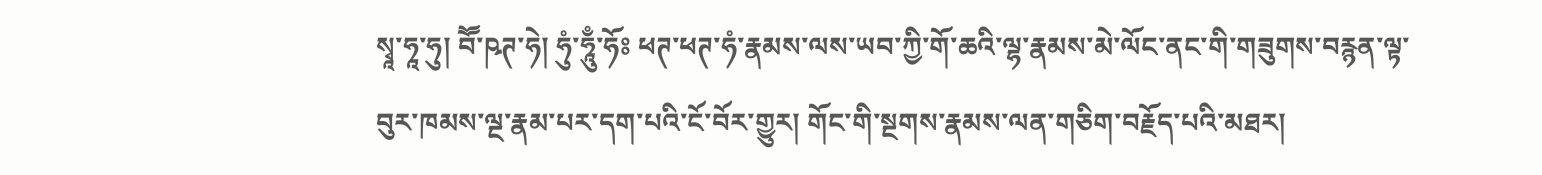སྭཱ་ཧཱ་ཧུ། བཽ་ཥཊ་ཧེ། ཧུཾ་ཧཱུྃ་ཧོཿ ཕཊ་ཕཊ་ཧཾ་རྣམས་ལས་ཡབ་ཀྱི་གོ་ཆའི་ལྷ་རྣམས་མེ་ལོང་ནང་གི་གཟུགས་བརྙན་ལྟ་བུར་ཁམས་ལྔ་རྣམ་པར་དག་པའི་ངོ་བོར་གྱུར། གོང་གི་སྔགས་རྣམས་ལན་གཅིག་བརྗོད་པའི་མཐར།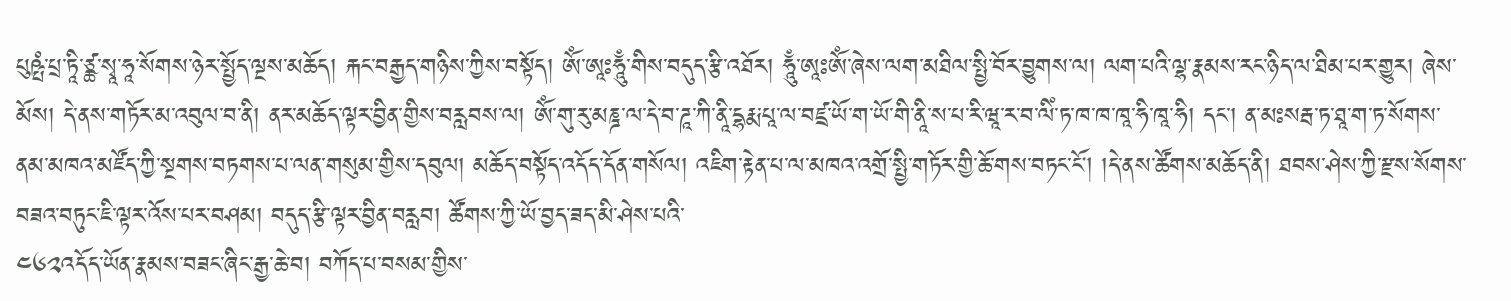པུཥྤཾ་པྲ་ཏཱི་ཙྪ་སྭཱ་ཧཱ་སོགས་ཉེར་སྤྱོད་ལྔས་མཆོད། རྐང་བརྒྱད་གཉིས་ཀྱིས་བསྟོད། ༀ་ཨཱཿཧཱུྃ་གིས་བདུད་རྩི་འཐོར། ཧཱུྃ་ཨཱཿༀ་ཞེས་ལག་མཐིལ་སྤྱི་བོར་བྱུགས་ལ། ལག་པའི་ལྷ་རྣམས་རང་ཉིད་ལ་ཐིམ་པར་གྱུར། ཞེས་མོས། དེ་ནས་གཏོར་མ་འབུལ་བ་ནི། ནར་མཆོད་ལྟར་བྱིན་གྱིས་བརླབས་ལ། ༀ་གུ་རུ་མཎྜ་ལ་དེ་བ་ཌཱ་ཀི་ནཱི་དྷརྨ་པཱ་ལ་བཛྲ་ཡོ་ག་ཡོ་གི་ནཱི་ས་པ་རི་ཝཱ་ར་བ་ལིཾ་ཏ་ཁ་ཁ་ཁཱ་ཧི་ཁཱ་ཧི། དང་། ན་མཿསརྦ་ཏ་ཐཱ་ག་ཏ་སོགས་ནམ་མཁའ་མཛོད་ཀྱི་སྔགས་བཏགས་པ་ལན་གསུམ་གྱིས་དབུལ། མཆོད་བསྟོད་འདོད་དོན་གསོལ། འཇིག་རྟེན་པ་ལ་མཁའ་འགྲོ་སྤྱི་གཏོར་གྱི་ཆོ་གས་བཏང་ངོ། །དེ་ནས་ཚོགས་མཆོད་ནི། ཐབས་ཤེས་ཀྱི་རྫས་སོགས་བཟའ་བཏུང་ཇི་ལྟར་འོས་པར་བཤམ། བདུད་རྩི་ལྟར་བྱིན་བརླབ། ཚོགས་ཀྱི་ཡོ་བྱད་ཟད་མི་ཤེས་པའི་
༤༦༢འདོད་ཡོན་རྣམས་བཟང་ཞིང་རྒྱ་ཆེ་བ། བཀོད་པ་བསམ་གྱིས་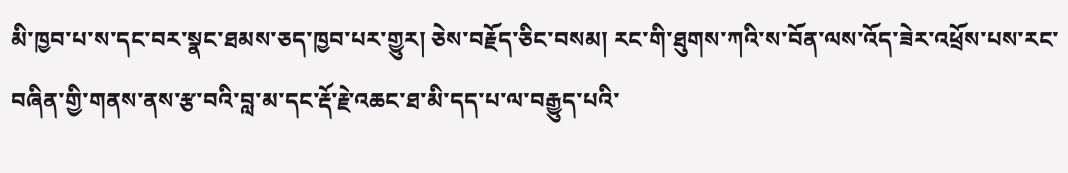མི་ཁྱབ་པ་ས་དང་བར་སྣང་ཐམས་ཅད་ཁྱབ་པར་གྱུར། ཅེས་བརྗོད་ཅིང་བསམ། རང་གི་ཐུགས་ཀའི་ས་བོན་ལས་འོད་ཟེར་འཕྲོས་པས་རང་བཞིན་གྱི་གནས་ནས་རྩ་བའི་བླ་མ་དང་རྡོ་རྗེ་འཆང་ཐ་མི་དད་པ་ལ་བརྒྱུད་པའི་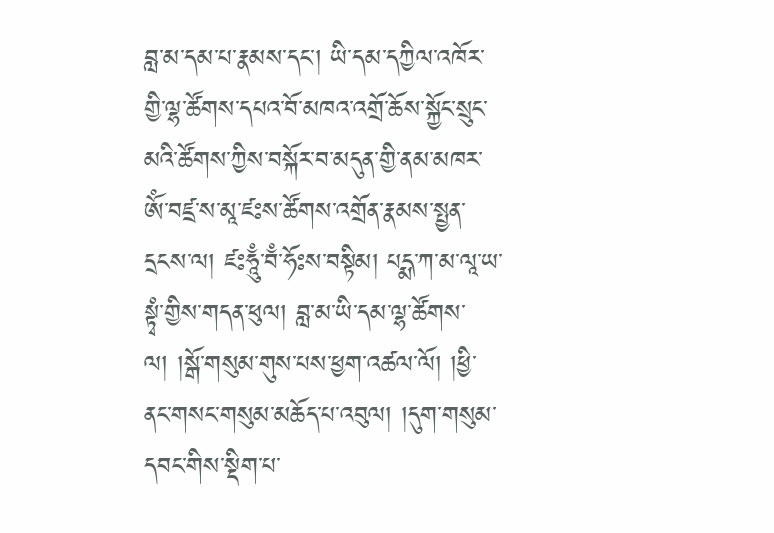བླ་མ་དམ་པ་རྣམས་དང་། ཡི་དམ་དཀྱིལ་འཁོར་གྱི་ལྷ་ཚོགས་དཔའ་བོ་མཁའ་འགྲོ་ཆོས་སྐྱོང་སྲུང་མའི་ཚོགས་ཀྱིས་བསྐོར་བ་མདུན་གྱི་ནམ་མཁར་ༀ་བཛྲ་ས་མཱ་ཛཿས་ཚོགས་འགྲོན་རྣམས་སྤྱན་དྲངས་ལ། ཛཿཧཱུྃ་བྃ་ཧོཿས་བསྟིམ། པདྨ་ཀ་མ་ལཱ་ཡ་སྟྭཾ་གྱིས་གདན་ཕུལ། བླ་མ་ཡི་དམ་ལྷ་ཚོགས་ལ། །སྒོ་གསུམ་གུས་པས་ཕྱག་འཚལ་ལོ། །ཕྱི་ནང་གསང་གསུམ་མཆོད་པ་འབུལ། །དུག་གསུམ་དབང་གིས་སྡིག་པ་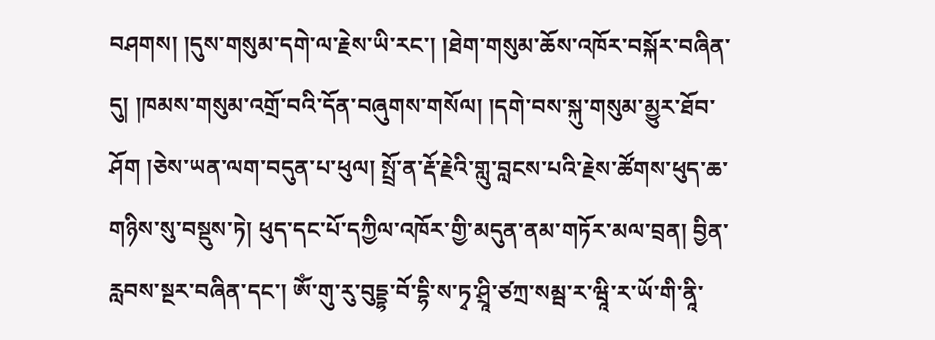བཤགས། །དུས་གསུམ་དགེ་ལ་རྗེས་ཡི་རང་། །ཐེག་གསུམ་ཆོས་འཁོར་བསྐོར་བཞིན་དུ། །ཁམས་གསུམ་འགྲོ་བའི་དོན་བཞུགས་གསོལ། །དགེ་བས་སྐུ་གསུམ་མྱུར་ཐོབ་ཤོག །ཅེས་ཡན་ལག་བདུན་པ་ཕུལ། སྤྲོ་ན་རྡོ་རྗེའི་གླུ་བླངས་པའི་རྗེས་ཚོགས་ཕུད་ཆ་གཉིས་སུ་བསྡུས་ཏེ། ཕུད་དང་པོ་དཀྱིལ་འཁོར་གྱི་མདུན་ནམ་གཏོར་མལ་བྲན། བྱིན་རླབས་སྔར་བཞིན་དང་། ༀ་གུ་རུ་བུདྡྷ་བོ་དྷི་ས་ཏྭ་ཤྲཱི་ཙཀྲ་སམྦ་ར་ཝཱི་ར་ཡོ་གི་ནཱི་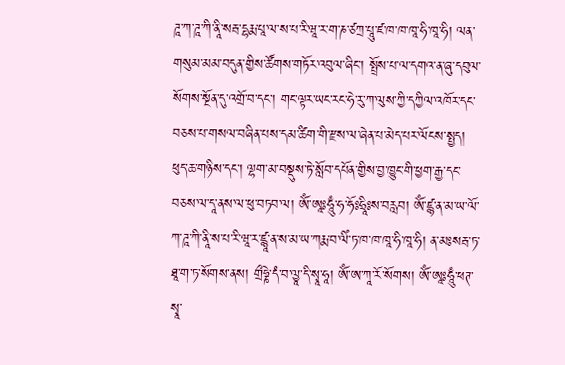ཌཱ་ཀ་ཌཱ་ཀི་ནཱི་སརྦ་དྷརྨ་པཱ་ལ་ས་པ་རི་ཝཱ་ར་ག་ཎ་ཙཀྲ་པཱུ་ཛ་ཁ་ཁ་ཁཱ་ཧི་ཁཱ་ཧི། ལན་གསུམ་མམ་བདུན་གྱིས་ཚོགས་གཏོར་འབུལ་ཞིང་། སྤྲོས་པ་ལ་དགའ་ན་ཞུ་དབུལ་སོགས་སྔོན་དུ་འགྲོ་བ་དང་། གང་ལྟར་ཡང་རང་ཧེ་རུ་ཀ་ལུས་ཀྱི་དཀྱིལ་འཁོར་དང་བཅས་པ་གསལ་བཞིན་པས་དམ་ཚིག་གི་རྫས་ལ་ཞེན་པ་མེད་པར་ལོངས་སྤྱད། ཕུད་ཆ་གཉིས་དང་། ལྷག་མ་བསྡུས་ཏེ་སློབ་དཔོན་གྱིས་བྱ་ཁྱུང་གི་ཕྱག་རྒྱ་དང་བཅས་ལ་དཱ་ནས་ལ་ཕུ་བཏབ་ལ། ༀ་ཨཱཿཧཱུྃ་ཧ་ཧོཿཧྲཱིཿས་བརླབ། ༀ་ཛྙ་ན་མ་ཡ་ལོ་ཀ་ཌཱ་ཀི་ནཱི་ས་པ་རི་ཝཱ་ར་ཛྙཱ་ན་ས་མ་ཡ་ཀརྨ་བ་ལིཾ་ཏ་ཁ་ཁ་ཁཱ་ཧི་ཁཱ་ཧི། ན་མཿསརྦ་ཏ་ཐཱ་ག་ཏ་སོགས་ནས། གྲྀཧྞེ་དཾ་བ་ལྱཱ་དི་སྭཱ་ཧཱ། ༀ་ཨ་ཀཱ་རོ་སོགས། ༀ་ཨཱཿཧཱུྃ་ཕཊ་སྭཱ་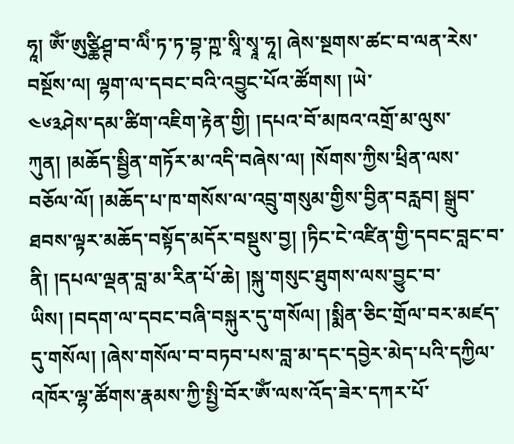ཧཱ། ༀ་ཨུཙྪིཤྚ་བ་ལིཾ་ཏ་ཏ་བྷ་ཀྵ་སཱི་སྭཱ་ཧཱ། ཞེས་སྔགས་ཚང་བ་ལན་རེས་བསྔོས་ལ། ལྷག་ལ་དབང་བའི་འབྱུང་པོའ་ཚོགས། །ཡེ་
༤༦༣ཤེས་དམ་ཚིག་འཇིག་རྟེན་གྱི། །དཔའ་བོ་མཁའ་འགྲོ་མ་ལུས་ཀུན། །མཆོད་སྦྱིན་གཏོར་མ་འདི་བཞེས་ལ། །སོགས་ཀྱིས་ཕྲིན་ལས་བཅོལ་ལོ། །མཆོད་པ་ཁ་གསོས་ལ་འབྲུ་གསུམ་གྱིས་བྱིན་བརླབ། སྒྲུབ་ཐབས་ལྟར་མཆོད་བསྟོད་མདོར་བསྡུས་བྱ། །ཏིང་ངེ་འཛིན་གྱི་དབང་བླང་བ་ནི། །དཔལ་ལྡན་བླ་མ་རིན་པོ་ཆེ། །སྐུ་གསུང་ཐུགས་ལས་བྱུང་བ་ཡིས། །བདག་ལ་དབང་བཞི་བསྐུར་དུ་གསོལ། །སྨིན་ཅིང་གྲོལ་བར་མཛད་དུ་གསོལ། །ཞེས་གསོལ་བ་བཏབ་པས་བླ་མ་དང་དབྱེར་མེད་པའི་དཀྱིལ་འཁོར་ལྷ་ཚོགས་རྣམས་ཀྱི་སྤྱི་བོར་ༀ་ལས་འོད་ཟེར་དཀར་པོ་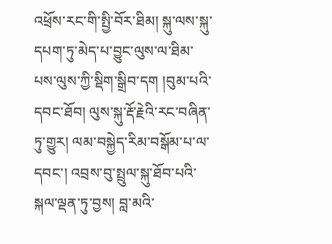འཕྲོས་རང་གི་སྤྱི་བོར་ཐིམ། སྐུ་ལས་སྐུ་དཔག་ཏུ་མེད་པ་བྱུང་ལུས་ལ་ཐིམ་པས་ལུས་ཀྱི་སྡིག་སྒྲིབ་དག །བུམ་པའི་དབང་ཐོབ། ལུས་སྐུ་རྡོ་རྗེའི་རང་བཞིན་ཏུ་གྱུར། ལམ་བསྐྱེད་རིམ་བསྒོམ་པ་ལ་དབང་། འབྲས་བུ་སྤྲུལ་སྐུ་ཐོབ་པའི་སྐལ་ལྡན་ཏུ་བྱས། བླ་མའི་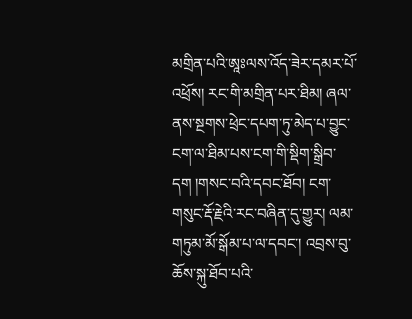མགྲིན་པའི་ཨཱཿལས་འོད་ཟེར་དམར་པོ་འཕྲོས། རང་གི་མགྲིན་པར་ཐིམ། ཞལ་ནས་སྔགས་ཕྲེང་དཔག་ཏུ་མེད་པ་བྱུང་ངག་ལ་ཐིམ་པས་ངག་གི་སྡིག་སྒྲིབ་དག །གསང་བའི་དབང་ཐོབ། ངག་གསུང་རྡོ་རྗེའི་རང་བཞིན་དུ་གྱུར། ལམ་གཏུམ་མོ་སྒོམ་པ་ལ་དབང་། འབྲས་བུ་ཆོས་སྐུ་ཐོབ་པའི་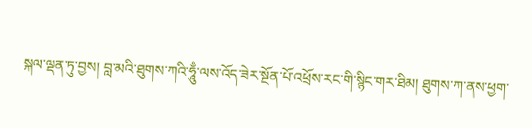སྐལ་ལྡན་ཏུ་བྱས། བླ་མའི་ཐུགས་ཀའི་ཧཱུྃ་ལས་འོད་ཟེར་སྔོན་པོ་འཕྲོས་རང་གི་སྙིང་གར་ཐིམ། ཐུགས་ཀ་ནས་ཕྱག་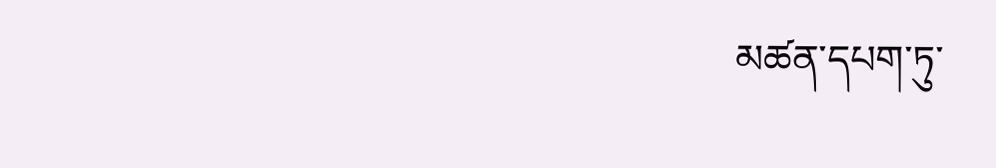མཚན་དཔག་ཏུ་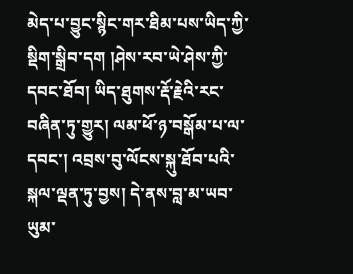མེད་པ་བྱུང་སྙིང་གར་ཐིམ་པས་ཡིད་ཀྱི་སྡིག་སྒྲིབ་དག །ཤེས་རབ་ཡེ་ཤེས་ཀྱི་དབང་ཐོབ། ཡིད་ཐུགས་རྡོ་རྗེའི་རང་བཞིན་ཏུ་གྱུར། ལམ་ཕོ་ཉ་བསྒོམ་པ་ལ་དབང་། འབྲས་བུ་ལོངས་སྐུ་ཐོབ་པའི་སྐལ་ལྡན་ཏུ་བྱས། དེ་ནས་བླ་མ་ཡབ་ཡུམ་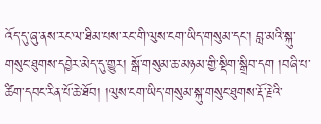འོད་དུ་ཞུ་ནས་རང་ལ་ཐིམ་པས་རང་གི་ལུས་ངག་ཡིད་གསུམ་དང་། བླ་མའི་སྐུ་གསུང་ཐུགས་དབྱེར་མེད་དུ་གྱུར། སྒོ་གསུམ་ཆ་མཉམ་གྱི་སྡིག་སྒྲིབ་དག །བཞི་པ་ཚིག་དབང་རིན་པོ་ཆེ་ཐོབ། །ལུས་ངག་ཡིད་གསུམ་སྐུ་གསུང་ཐུགས་རྡོ་རྗེའི་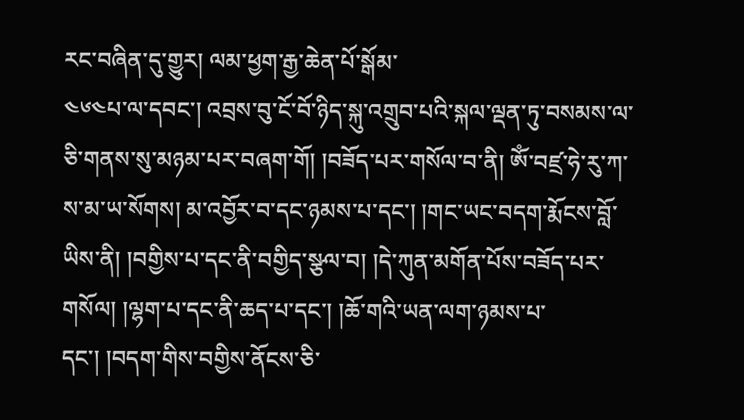རང་བཞིན་དུ་གྱུར། ལམ་ཕྱག་རྒྱ་ཆེན་པོ་སྒོམ་
༤༦༤པ་ལ་དབང་། འབྲས་བུ་ངོ་བོ་ཉིད་སྐུ་འགྲུབ་པའི་སྐལ་ལྡན་ཏུ་བསམས་ལ་ཅི་གནས་སུ་མཉམ་པར་བཞག་གོ། །བཟོད་པར་གསོལ་བ་ནི། ༀ་བཛྲ་ཧེ་རུ་ཀ་ས་མ་ཡ་སོགས། མ་འབྱོར་བ་དང་ཉམས་པ་དང་། །གང་ཡང་བདག་རྨོངས་བློ་ཡིས་ནི། །བགྱིས་པ་དང་ནི་བགྱིད་སྩལ་བ། །དེ་ཀུན་མགོན་པོས་བཟོད་པར་གསོལ། །ལྷག་པ་དང་ནི་ཆད་པ་དང་། །ཆོ་གའི་ཡན་ལག་ཉམས་པ་དང་། །བདག་གིས་བགྱིས་ནོངས་ཅི་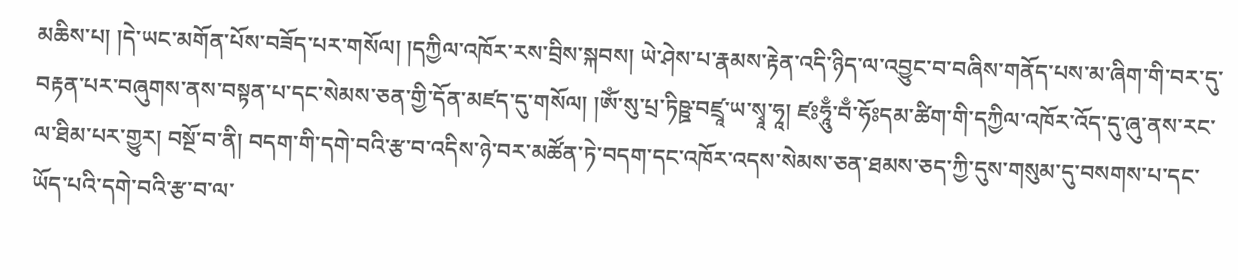མཆིས་པ། །དེ་ཡང་མགོན་པོས་བཟོད་པར་གསོལ། །དཀྱིལ་འཁོར་རས་བྲིས་སྐབས། ཡེ་ཤེས་པ་རྣམས་རྟེན་འདི་ཉིད་ལ་འབྱུང་བ་བཞིས་གནོད་པས་མ་ཞིག་གི་བར་དུ་བརྟན་པར་བཞུགས་ནས་བསྟན་པ་དང་སེམས་ཅན་གྱི་དོན་མཛད་དུ་གསོལ། །ༀ་སུ་པྲ་ཏིཥྛ་བཛྲཱ་ཡ་སྭཱ་ཧཱ། ཛཿཧཱུྃ་བྃ་ཧོཿདམ་ཚིག་གི་དཀྱིལ་འཁོར་འོད་དུ་ཞུ་ནས་རང་ལ་ཐིམ་པར་གྱུར། བསྔོ་བ་ནི། བདག་གི་དགེ་བའི་རྩ་བ་འདིས་ཉེ་བར་མཚོན་ཏེ་བདག་དང་འཁོར་འདས་སེམས་ཅན་ཐམས་ཅད་ཀྱི་དུས་གསུམ་དུ་བསགས་པ་དང་ཡོད་པའི་དགེ་བའི་རྩ་བ་ལ་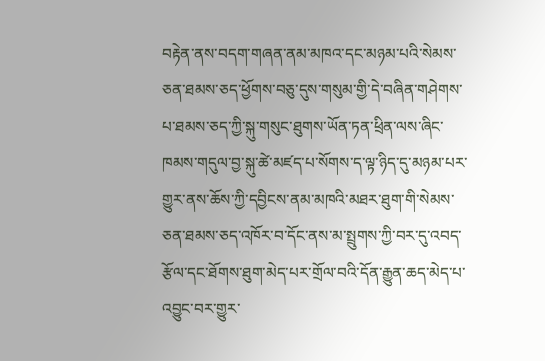བརྟེན་ནས་བདག་གཞན་ནམ་མཁའ་དང་མཉམ་པའི་སེམས་ཅན་ཐམས་ཅད་ཕྱོགས་བཅུ་དུས་གསུམ་གྱི་དེ་བཞིན་གཤེགས་པ་ཐམས་ཅད་ཀྱི་སྐུ་གསུང་ཐུགས་ཡོན་ཏན་ཕྲིན་ལས་ཞིང་ཁམས་གདུལ་བྱ་སྐུ་ཚེ་མཛད་པ་སོགས་ད་ལྟ་ཉིད་དུ་མཉམ་པར་གྱུར་ནས་ཆོས་ཀྱི་དབྱིངས་ནམ་མཁའི་མཐར་ཐུག་གི་སེམས་ཅན་ཐམས་ཅད་འཁོར་བ་དོང་ནས་མ་སྤྲུགས་ཀྱི་བར་དུ་འབད་རྩོལ་དང་ཐོགས་ཐུག་མེད་པར་གྲོལ་བའི་དོན་རྒྱུན་ཆད་མེད་པ་འབྱུང་བར་གྱུར་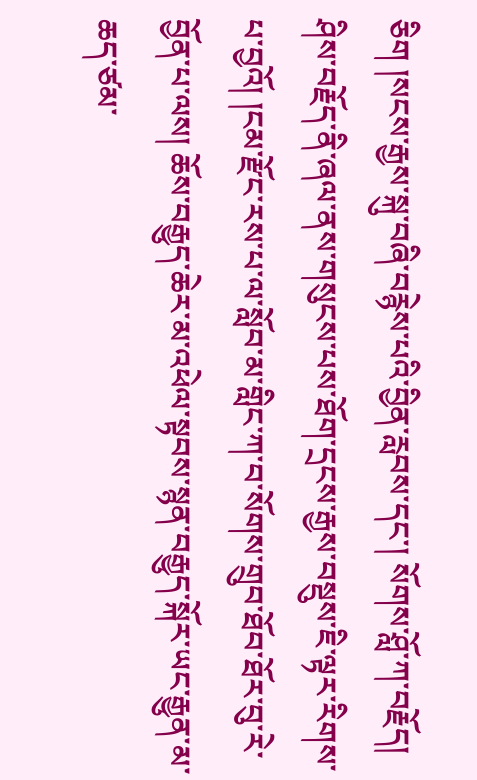ཅིག །སངས་རྒྱས་སྐུ་བཞི་བརྙེས་པའི་བྱིན་རླབས་དང་། སོགས་ཤློ་ཀ་བརྗོད། ཤིས་བརྗོད་ནི་ཞལ་ནས་གསུངས་པས་ཐོག་དྲངས་རྒྱས་བསྡུས་ཇི་ལྟར་རིགས་པ་བྱའོ། །ངམ་རྫོང་རས་པ་ལ་སློབ་མ་གླིང་ཀ་བ་སོགས་གྲུབ་ཐོབ་ཐོར་བུ་རེ་བྱོན་པ་ལས། ཆོས་བརྒྱུད་ཆེར་མ་འཕེལ་སྟབས་སྙན་བརྒྱུད་སྐོར་ཡང་རྒྱུན་མ་ཆད་ཙམ་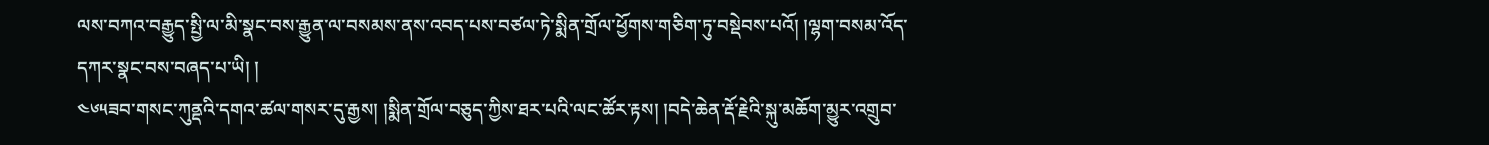ལས་བཀའ་བརྒྱུད་སྤྱི་ལ་མི་སྣང་བས་རྒྱུན་ལ་བསམས་ནས་འབད་པས་བཙལ་ཏེ་སྨིན་གྲོལ་ཕྱོགས་གཅིག་ཏུ་བསྡེབས་པའོ། །ལྷག་བསམ་འོད་དཀར་སྣང་བས་བཞད་པ་ཡི། །
༤༦༥ཟབ་གསང་ཀུནྡའི་དགའ་ཚལ་གསར་དུ་རྒྱས། །སྨིན་གྲོལ་བཅུད་ཀྱིས་ཐར་པའི་ལང་ཚོར་རྟས། །བདེ་ཆེན་རྡོ་རྗེའི་སྐུ་མཆོག་མྱུར་འགྲུབ་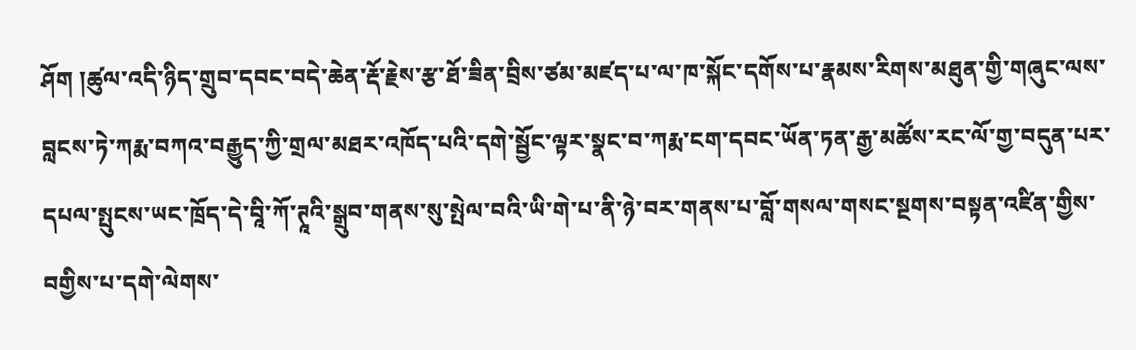ཤོག །ཚུལ་འདི་ཉིད་གྲུབ་དབང་བདེ་ཆེན་རྡོ་རྗེས་རྩ་ཐོ་ཟིན་བྲིས་ཙམ་མཛད་པ་ལ་ཁ་སྐོང་དགོས་པ་རྣམས་རིགས་མཐུན་གྱི་གཞུང་ལས་བླངས་ཏེ་ཀརྨ་བཀའ་བརྒྱུད་ཀྱི་གྲལ་མཐར་འཁོད་པའི་དགེ་སྦྱོང་ལྟར་སྣང་བ་ཀརྨ་ངག་དབང་ཡོན་ཏན་རྒྱ་མཚོས་རང་ལོ་གྱ་བདུན་པར་དཔལ་སྤུངས་ཡང་ཁྲོད་དེ་བཱི་ཀོ་ཊཱའི་སྒྲུབ་གནས་སུ་སྤེལ་བའི་ཡི་གེ་པ་ནི་ཉེ་བར་གནས་པ་བློ་གསལ་གསང་སྔགས་བསྟན་འཛིན་གྱིས་བགྱིས་པ་དགེ་ལེགས་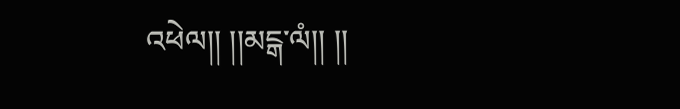འཕེལ།། །།མངྒ་ལཾ།། །།